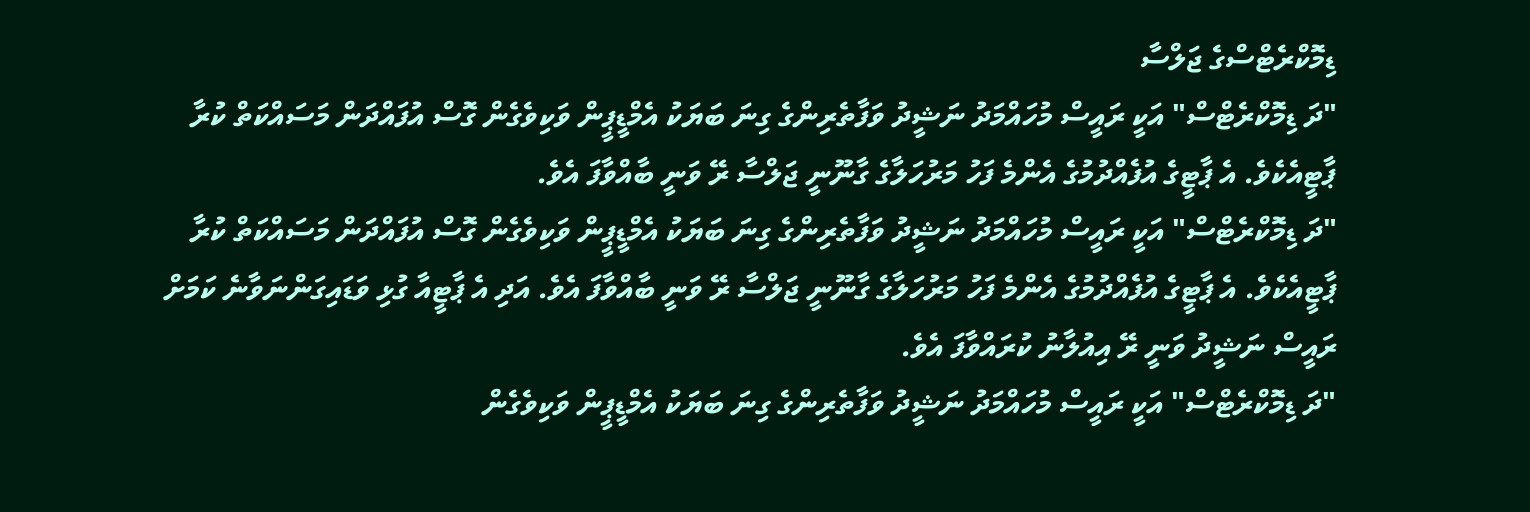ޑިމޮކްރެޓްސްގެ ޖަލްސާ
"ދަ ޑިމޮކްރެޓްސް" އަކީ ރައީސް މުހައްމަދު ނަޝީދު ވަފާތެރިންގެ ގިނަ ބަޔަކު އެމްޑީޕީން ވަކިވެގެން ގޮސް އުފައްދަން މަސައްކަތް ކުރާ ޕާޓީއެކެވެ. އެ ޕާޓީގެ އުފެއްދުމުގެ އެންމެ ފަހު މަރުހަލާގެ ގާނޫނީ ޖަލްސާ ރޭ ވަނީ ބާއްވާފަ އެވެ.
"ދަ ޑިމޮކްރެޓްސް" އަކީ ރައީސް މުހައްމަދު ނަޝީދު ވަފާތެރިންގެ ގިނަ ބަޔަކު އެމްޑީޕީން ވަކިވެގެން ގޮސް އުފައްދަން މަސައްކަތް ކުރާ ޕާޓީއެކެވެ. އެ ޕާޓީގެ އުފެއްދުމުގެ އެންމެ ފަހު މަރުހަލާގެ ގާނޫނީ ޖަލްސާ ރޭ ވަނީ ބާއްވާފަ އެވެ. އަދި އެ ޕާޓީއާ ގުޅި ވަޑައިގަންނަވާނެ ކަމަށް ރައީސް ނަޝީދު ވަނީ ރޭ އިއުލާނު ކުރައްވާފަ އެވެ.
"ދަ ޑިމޮކްރެޓްސް" އަކީ ރައީސް މުހައްމަދު ނަޝީދު ވަފާތެރިންގެ ގިނަ ބަޔަކު އެމްޑީޕީން ވަކިވެގެން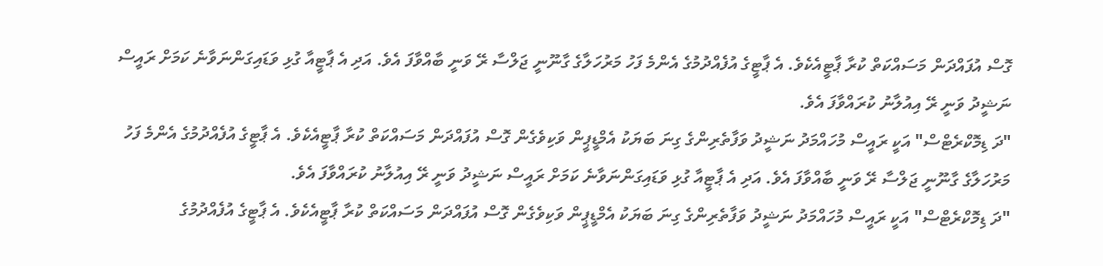ގޮސް އުފައްދަން މަސައްކަތް ކުރާ ޕާޓީއެކެވެ. އެ ޕާޓީގެ އުފެއްދުމުގެ އެންމެ ފަހު މަރުހަލާގެ ގާނޫނީ ޖަލްސާ ރޭ ވަނީ ބާއްވާފަ އެވެ. އަދި އެ ޕާޓީއާ ގުޅި ވަޑައިގަންނަވާނެ ކަމަށް ރައީސް ނަޝީދު ވަނީ ރޭ އިއުލާނު ކުރައްވާފަ އެވެ.
"ދަ ޑިމޮކްރެޓްސް" އަކީ ރައީސް މުހައްމަދު ނަޝީދު ވަފާތެރިންގެ ގިނަ ބަޔަކު އެމްޑީޕީން ވަކިވެގެން ގޮސް އުފައްދަން މަސައްކަތް ކުރާ ޕާޓީއެކެވެ. އެ ޕާޓީގެ އުފެއްދުމުގެ އެންމެ ފަހު މަރުހަލާގެ ގާނޫނީ ޖަލްސާ ރޭ ވަނީ ބާއްވާފަ އެވެ. އަދި އެ ޕާޓީއާ ގުޅި ވަޑައިގަންނަވާނެ ކަމަށް ރައީސް ނަޝީދު ވަނީ ރޭ އިއުލާނު ކުރައްވާފަ އެވެ.
"ދަ ޑިމޮކްރެޓްސް" އަކީ ރައީސް މުހައްމަދު ނަޝީދު ވަފާތެރިންގެ ގިނަ ބަޔަކު އެމްޑީޕީން ވަކިވެގެން ގޮސް އުފައްދަން މަސައްކަތް ކުރާ ޕާޓީއެކެވެ. އެ ޕާޓީގެ އުފެއްދުމުގެ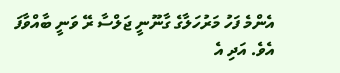އެންމެ ފަހު މަރުހަލާގެ ގާނޫނީ ޖަލްސާ ރޭ ވަނީ ބާއްވާފަ އެވެ. އަދި އެ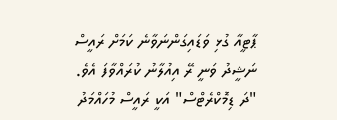ޕާޓީއާ ގުޅި ވަޑައިގަންނަވާނެ ކަމަށް ރައީސް ނަޝީދު ވަނީ ރޭ އިއުލާނު ކުރައްވާފަ އެވެ.
"ދަ ޑިމޮކްރެޓްސް" އަކީ ރައީސް މުހައްމަދު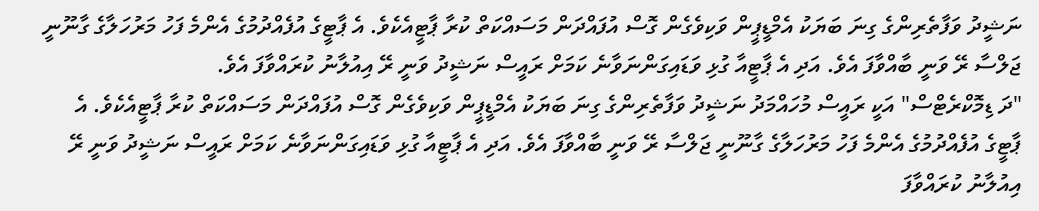ނަޝީދު ވަފާތެރިންގެ ގިނަ ބަޔަކު އެމްޑީޕީން ވަކިވެގެން ގޮސް އުފައްދަން މަސައްކަތް ކުރާ ޕާޓީއެކެވެ. އެ ޕާޓީގެ އުފެއްދުމުގެ އެންމެ ފަހު މަރުހަލާގެ ގާނޫނީ ޖަލްސާ ރޭ ވަނީ ބާއްވާފަ އެވެ. އަދި އެ ޕާޓީއާ ގުޅި ވަޑައިގަންނަވާނެ ކަމަށް ރައީސް ނަޝީދު ވަނީ ރޭ އިއުލާނު ކުރައްވާފަ އެވެ.
"ދަ ޑިމޮކްރެޓްސް" އަކީ ރައީސް މުހައްމަދު ނަޝީދު ވަފާތެރިންގެ ގިނަ ބަޔަކު އެމްޑީޕީން ވަކިވެގެން ގޮސް އުފައްދަން މަސައްކަތް ކުރާ ޕާޓީއެކެވެ. އެ ޕާޓީގެ އުފެއްދުމުގެ އެންމެ ފަހު މަރުހަލާގެ ގާނޫނީ ޖަލްސާ ރޭ ވަނީ ބާއްވާފަ އެވެ. އަދި އެ ޕާޓީއާ ގުޅި ވަޑައިގަންނަވާނެ ކަމަށް ރައީސް ނަޝީދު ވަނީ ރޭ އިއުލާނު ކުރައްވާފަ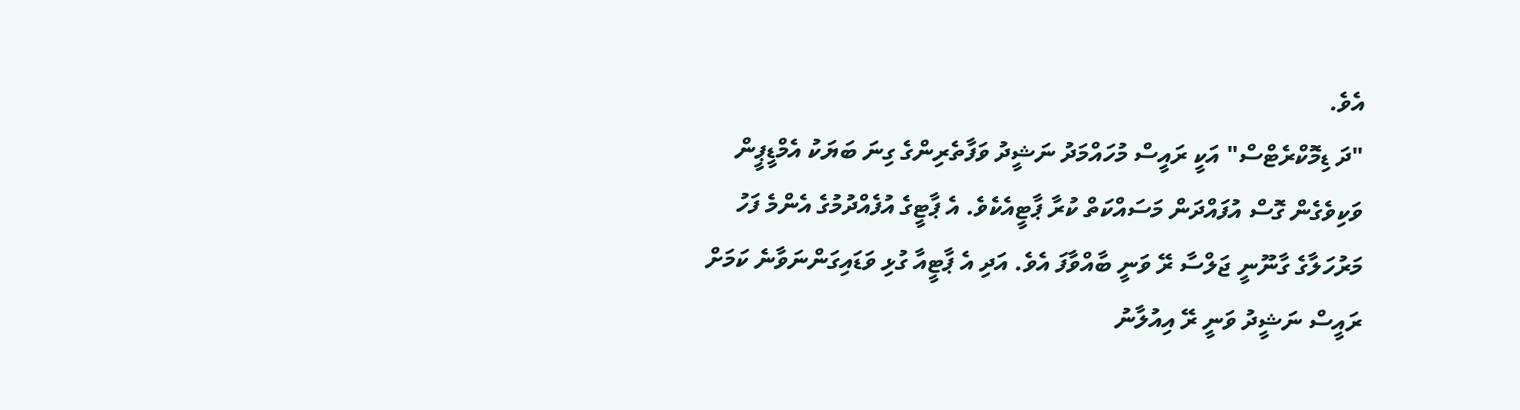އެވެ.
"ދަ ޑިމޮކްރެޓްސް" އަކީ ރައީސް މުހައްމަދު ނަޝީދު ވަފާތެރިންގެ ގިނަ ބަޔަކު އެމްޑީޕީން ވަކިވެގެން ގޮސް އުފައްދަން މަސައްކަތް ކުރާ ޕާޓީއެކެވެ. އެ ޕާޓީގެ އުފެއްދުމުގެ އެންމެ ފަހު މަރުހަލާގެ ގާނޫނީ ޖަލްސާ ރޭ ވަނީ ބާއްވާފަ އެވެ. އަދި އެ ޕާޓީއާ ގުޅި ވަޑައިގަންނަވާނެ ކަމަށް ރައީސް ނަޝީދު ވަނީ ރޭ އިއުލާނު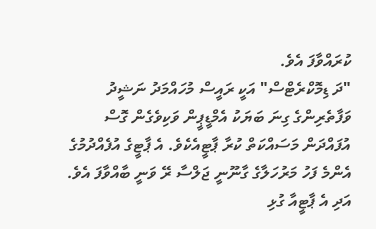ކުރައްވާފަ އެވެ.
"ދަ ޑިމޮކްރެޓްސް" އަކީ ރައީސް މުހައްމަދު ނަޝީދު ވަފާތެރިންގެ ގިނަ ބަޔަކު އެމްޑީޕީން ވަކިވެގެން ގޮސް އުފައްދަން މަސައްކަތް ކުރާ ޕާޓީއެކެވެ. އެ ޕާޓީގެ އުފެއްދުމުގެ އެންމެ ފަހު މަރުހަލާގެ ގާނޫނީ ޖަލްސާ ރޭ ވަނީ ބާއްވާފަ އެވެ. އަދި އެ ޕާޓީއާ ގުޅި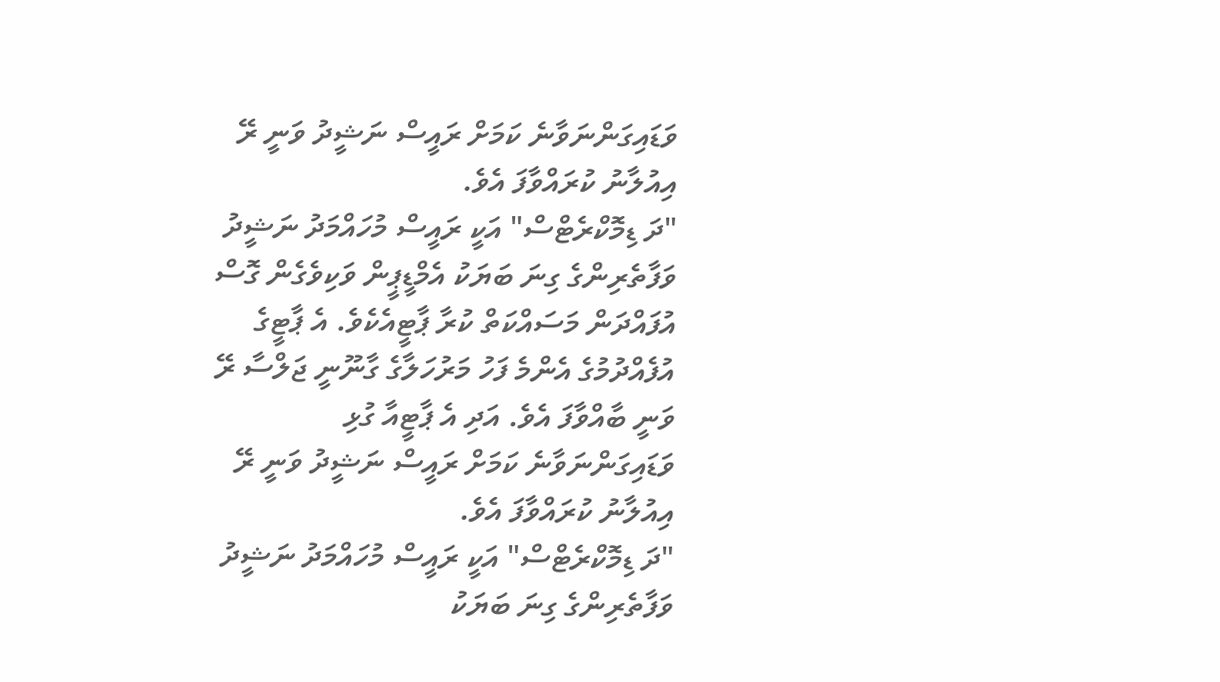ވަޑައިގަންނަވާނެ ކަމަށް ރައީސް ނަޝީދު ވަނީ ރޭ އިއުލާނު ކުރައްވާފަ އެވެ.
"ދަ ޑިމޮކްރެޓްސް" އަކީ ރައީސް މުހައްމަދު ނަޝީދު ވަފާތެރިންގެ ގިނަ ބަޔަކު އެމްޑީޕީން ވަކިވެގެން ގޮސް އުފައްދަން މަސައްކަތް ކުރާ ޕާޓީއެކެވެ. އެ ޕާޓީގެ އުފެއްދުމުގެ އެންމެ ފަހު މަރުހަލާގެ ގާނޫނީ ޖަލްސާ ރޭ ވަނީ ބާއްވާފަ އެވެ. އަދި އެ ޕާޓީއާ ގުޅި ވަޑައިގަންނަވާނެ ކަމަށް ރައީސް ނަޝީދު ވަނީ ރޭ އިއުލާނު ކުރައްވާފަ އެވެ.
"ދަ ޑިމޮކްރެޓްސް" އަކީ ރައީސް މުހައްމަދު ނަޝީދު ވަފާތެރިންގެ ގިނަ ބަޔަކު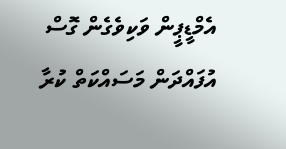އެމްޑީޕީން ވަކިވެގެން ގޮސް އުފައްދަން މަސައްކަތް ކުރާ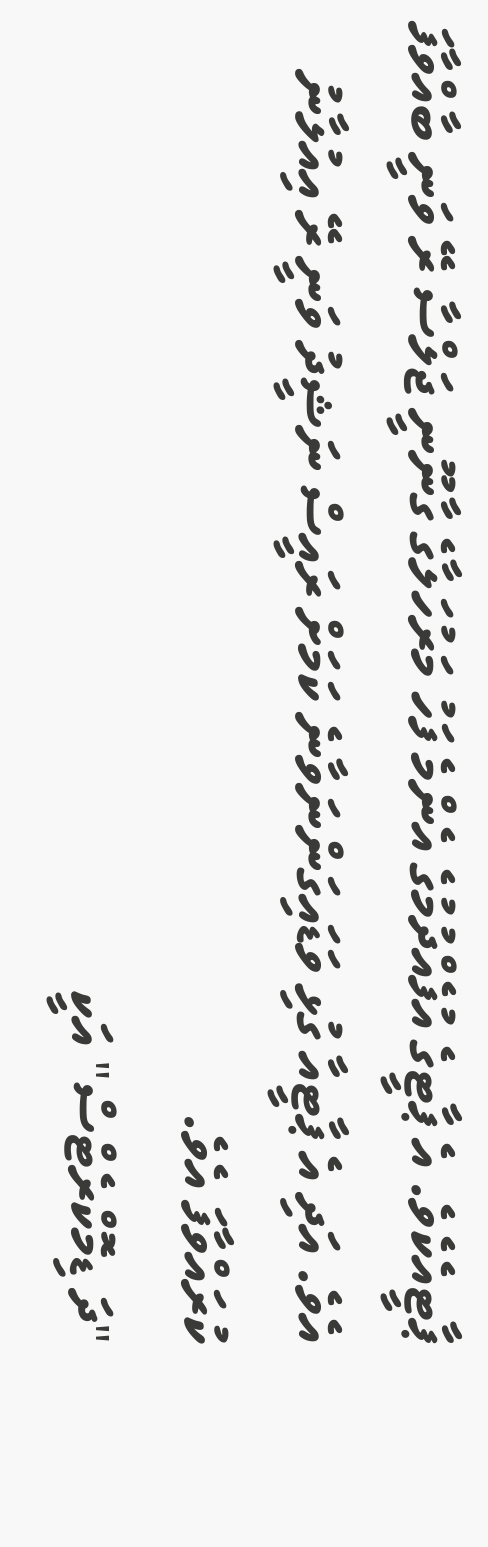ޕާޓީއެކެވެ. އެ ޕާޓީގެ އުފެއްދުމުގެ އެންމެ ފަހު މަރުހަލާގެ ގާނޫނީ ޖަލްސާ ރޭ ވަނީ ބާއްވާފަ އެވެ. އަދި އެ ޕާޓީއާ ގުޅި ވަޑައިގަންނަވާނެ ކަމަށް ރައީސް ނަޝީދު ވަނީ ރޭ އިއުލާނު ކުރައްވާފަ އެވެ.
"ދަ ޑިމޮކްރެޓްސް" އަކީ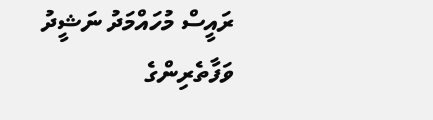ރައީސް މުހައްމަދު ނަޝީދު ވަފާތެރިންގެ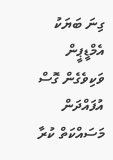ގިނަ ބަޔަކު އެމްޑީޕީން ވަކިވެގެން ގޮސް އުފައްދަން މަސައްކަތް ކުރާ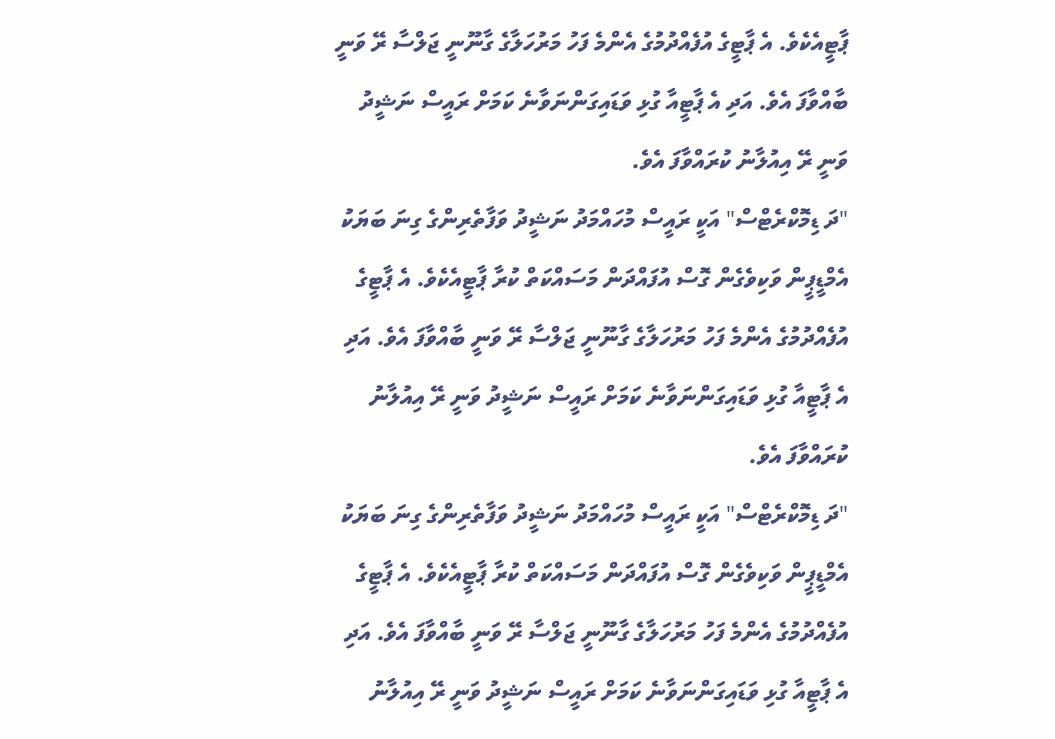ޕާޓީއެކެވެ. އެ ޕާޓީގެ އުފެއްދުމުގެ އެންމެ ފަހު މަރުހަލާގެ ގާނޫނީ ޖަލްސާ ރޭ ވަނީ ބާއްވާފަ އެވެ. އަދި އެ ޕާޓީއާ ގުޅި ވަޑައިގަންނަވާނެ ކަމަށް ރައީސް ނަޝީދު ވަނީ ރޭ އިއުލާނު ކުރައްވާފަ އެވެ.
"ދަ ޑިމޮކްރެޓްސް" އަކީ ރައީސް މުހައްމަދު ނަޝީދު ވަފާތެރިންގެ ގިނަ ބަޔަކު އެމްޑީޕީން ވަކިވެގެން ގޮސް އުފައްދަން މަސައްކަތް ކުރާ ޕާޓީއެކެވެ. އެ ޕާޓީގެ އުފެއްދުމުގެ އެންމެ ފަހު މަރުހަލާގެ ގާނޫނީ ޖަލްސާ ރޭ ވަނީ ބާއްވާފަ އެވެ. އަދި އެ ޕާޓީއާ ގުޅި ވަޑައިގަންނަވާނެ ކަމަށް ރައީސް ނަޝީދު ވަނީ ރޭ އިއުލާނު ކުރައްވާފަ އެވެ.
"ދަ ޑިމޮކްރެޓްސް" އަކީ ރައީސް މުހައްމަދު ނަޝީދު ވަފާތެރިންގެ ގިނަ ބަޔަކު އެމްޑީޕީން ވަކިވެގެން ގޮސް އުފައްދަން މަސައްކަތް ކުރާ ޕާޓީއެކެވެ. އެ ޕާޓީގެ އުފެއްދުމުގެ އެންމެ ފަހު މަރުހަލާގެ ގާނޫނީ ޖަލްސާ ރޭ ވަނީ ބާއްވާފަ އެވެ. އަދި އެ ޕާޓީއާ ގުޅި ވަޑައިގަންނަވާނެ ކަމަށް ރައީސް ނަޝީދު ވަނީ ރޭ އިއުލާނު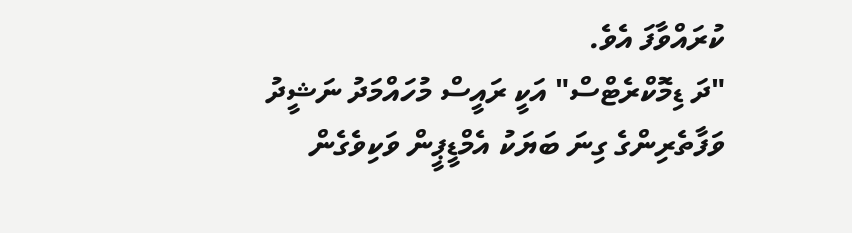ކުރައްވާފަ އެވެ.
"ދަ ޑިމޮކްރެޓްސް" އަކީ ރައީސް މުހައްމަދު ނަޝީދު ވަފާތެރިންގެ ގިނަ ބަޔަކު އެމްޑީޕީން ވަކިވެގެން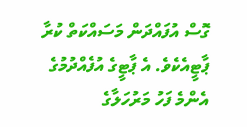ގޮސް އުފައްދަން މަސައްކަތް ކުރާ ޕާޓީއެކެވެ. އެ ޕާޓީގެ އުފެއްދުމުގެ އެންމެ ފަހު މަރުހަލާގެ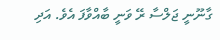ގާނޫނީ ޖަލްސާ ރޭ ވަނީ ބާއްވާފަ އެވެ. އަދި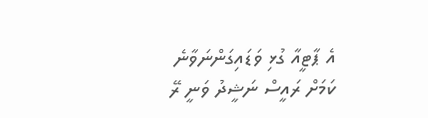އެ ޕާޓީއާ ގުޅި ވަޑައިގަންނަވާނެ ކަމަށް ރައީސް ނަޝީދު ވަނީ ރޭ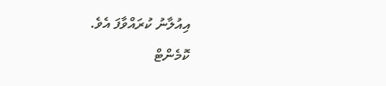އިއުލާނު ކުރައްވާފަ އެވެ.
ކޮމެންޓް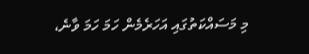މި މަސައްކަތުގައި އަހަރެމެން ހަމަ ހަމަ ވާނެ،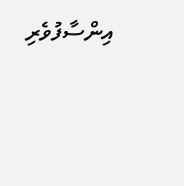އިންސާފުވެރި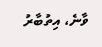ވާނެ، އިތުބާރު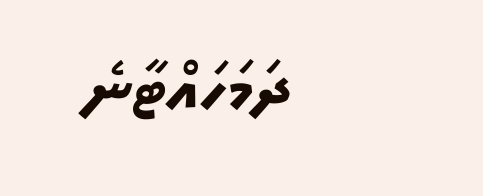ދަމަހައްޓާނެ